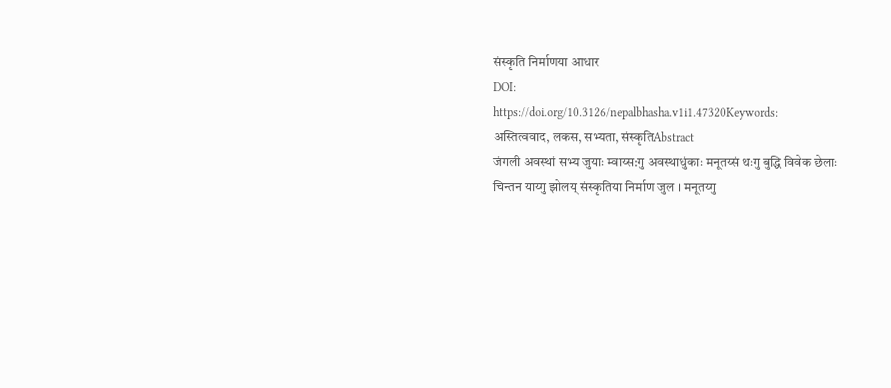संस्कृति निर्माणया आधार
DOI:
https://doi.org/10.3126/nepalbhasha.v1i1.47320Keywords:
अस्तित्ववाद, लकस, सभ्यता, संस्कृतिAbstract
जंगली अवस्थां सभ्य जुयाः म्वाय्स:गु अवस्थाधुंकाः मनूतय्सं थःगु बुद्धि विवेक छेलाः चिन्तन याय्गु झोलय् संस्कृतिया निर्माण जुल । मनूतय्गु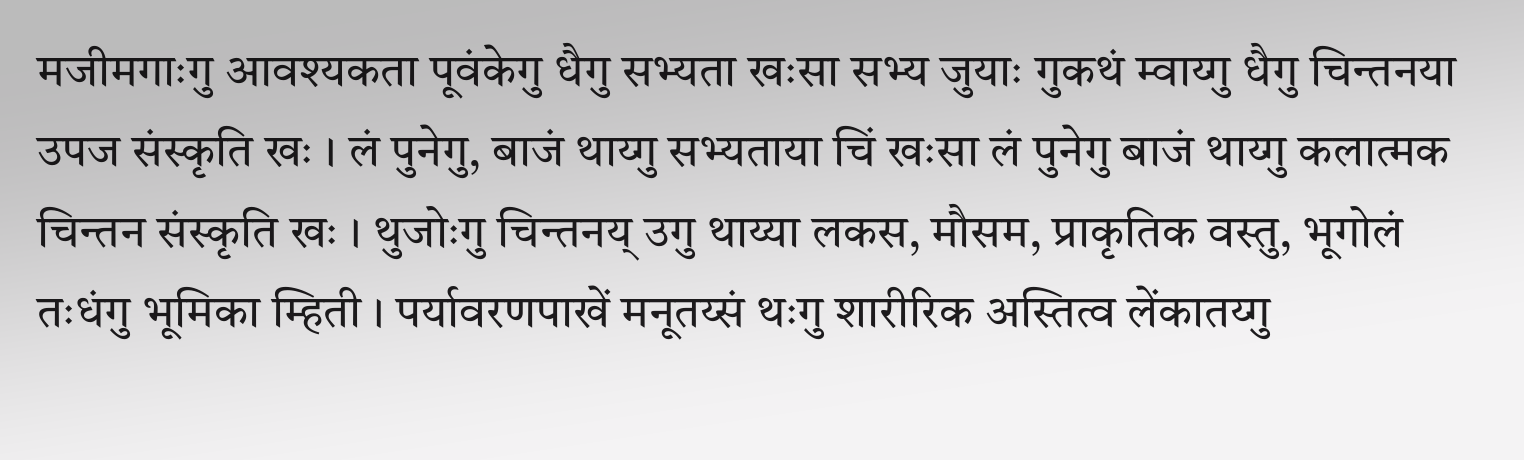मजीमगाःगु आवश्यकता पूवंकेगु धैगु सभ्यता खःसा सभ्य जुयाः गुकथं म्वाय्गु धैगु चिन्तनया उपज संस्कृति खः । लं पुनेगु, बाजं थाय्गु सभ्यताया चिं खःसा लं पुनेगु बाजं थाय्गु कलात्मक चिन्तन संस्कृति खः । थुजोःगु चिन्तनय् उगु थाय्या लकस, मौसम, प्राकृतिक वस्तु, भूगोलं तःधंगु भूमिका म्हिती । पर्यावरणपाखें मनूतय्सं थःगु शारीरिक अस्तित्व लेंकातय्गु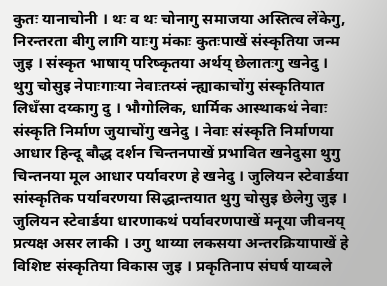कुतः यानाचोनी । थः व थः चोनागु समाजया अस्तित्व लेंकेगु, निरन्तरता बीगु लागि याःगु मंकाः कुतःपाखें संस्कृतिया जन्म जुइ । संस्कृत भाषाय् परिष्कृतया अर्थय् छेलातःगु खनेदु । थुगु चोसुइ नेपाःगाःया नेवाःतय्सं न्ह्याकाचोंगु संस्कृतियात लिधँसा दय्कागु दु । भौगोलिक, धार्मिक आस्थाकथं नेवाः संस्कृति निर्माण जुयाचोंगु खनेदु । नेवाः संस्कृति निर्माणया आधार हिन्दू बौद्ध दर्शन चिन्तनपाखें प्रभावित खनेदुसा थुगु चिन्तनया मूल आधार पर्यावरण हे खनेदु । जुलियन स्टेवार्डया सांस्कृतिक पर्यावरणया सिद्धान्तयात थुगु चोसुइ छेलेगु जुइ । जुलियन स्टेवार्डया धारणाकथं पर्यावरणपाखें मनूया जीवनय् प्रत्यक्ष असर लाकी । उगु थाय्या लकसया अन्तरक्रियापाखें हे विशिष्ट संस्कृतिया विकास जुइ । प्रकृतिनाप संघर्ष याय्बले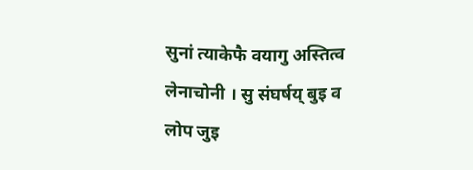सुनां त्याकेफै वयागु अस्तित्व लेनाचोनी । सु संघर्षय् बुइ व लोप जुइ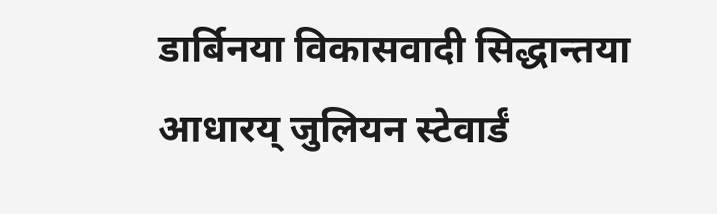डार्बिनया विकासवादी सिद्धान्तया आधारय् जुलियन स्टेवार्डं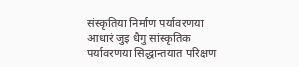संस्कृतिया निर्माण पर्यावरणया आधारं जुइ धैगु सांस्कृतिक पर्यावरणया सिद्धान्तयात परिक्षण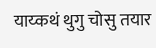याय्कथं थुगु चोसु तयार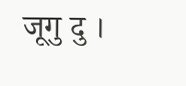जूगु दु ।